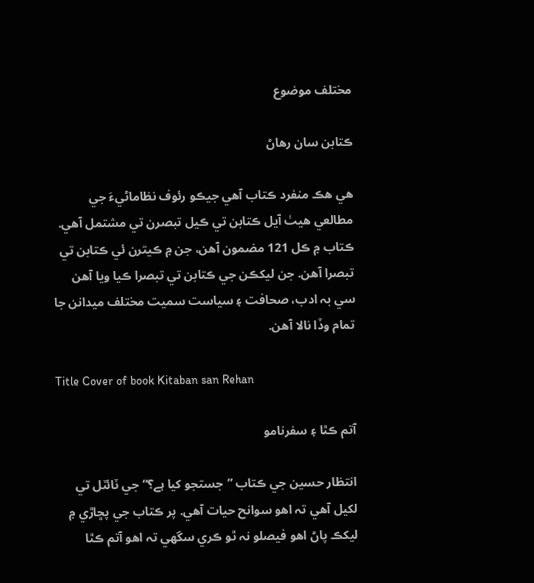مختلف موضوع

ڪتابن سان رھاڻ

ھي ھڪ منفرد ڪتاب آھي جيڪو رئوف نظاماڻيءَ جي مطالعي ھيٺ آيل ڪتابن تي ڪيل تبصرن تي مشتمل آھي. ڪتاب ۾ ڪل 121 مضمون آھن، جن ۾ ڪيترن ئي ڪتابن تي تبصرا آھن. جن ليکڪن جي ڪتابن تي تبصرا ڪيا ويا آھن سي بہ ادب، صحافت ۽ سياست سميت مختلف ميدانن جا تمام وڏا نالا آھن.

Title Cover of book Kitaban san Rehan

آتم ڪٿا ۽ سفرنامو

انتظار حسين جي ڪتاب ”جستجو کیا ہے؟“ جي ٽائٽل تي لکيل آهي تہ اهو سوانح حيات آهي. پر ڪتاب جي پڇاڙي ۾ ليکڪ پاڻ اهو فيصلو نہ ٿو ڪري سگهي تہ اهو آتم ڪٿا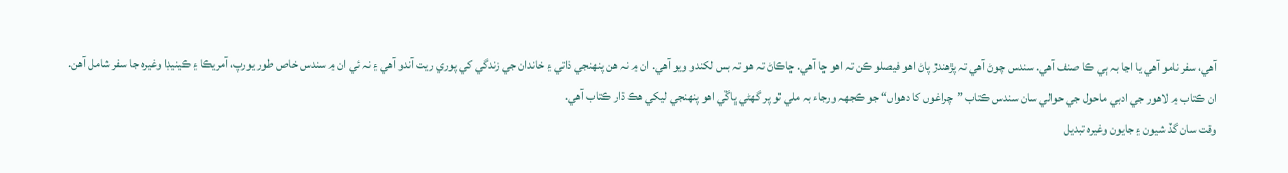آهي، سفر نامو آهي يا اڃا بہ ٻي ڪا صنف آهي. سندس چوڻ آهي تہ پڙهندڙ پاڻ اهو فيصلو ڪن تہ اهو ڇا آهي. ڇاڪاڻ تہ هو تہ بس لکندو ويو آهي. ان ۾ نہ هن پنھنجي ذاتي ۽ خاندان جي زندگي کي پوري ريت آندو آهي ۽ نہ ئي ان ۾ سندس خاص طور يورپ، آمريڪا ۽ ڪينيڊا وغيرہ جا سفر شامل آهن.
ان ڪتاب ۾ لاهور جي ادبي ماحول جي حوالي سان سندس ڪتاب ”چراغوں کا دھواں“ جو ڪجهہ ورجاء بہ ملي ٿو پر گهڻي ڀاڱي اهو پنھنجي ليکي هڪ ڌار ڪتاب آهي.
وقت سان گڏ شيون ۽ جايون وغيرہ تبديل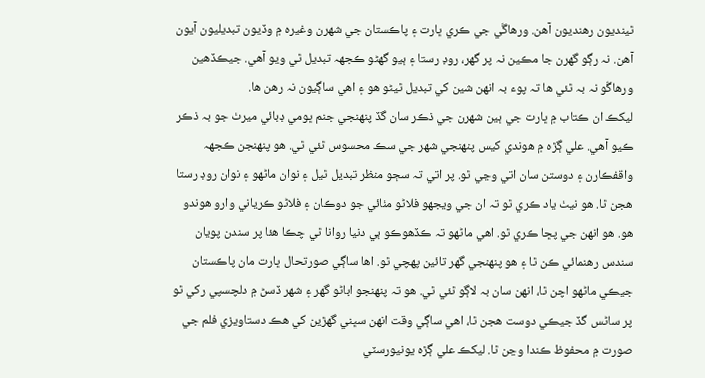ٿينديون رهنديون آهن. ورهاڱي جي ڪري ڀارت ۽ پاڪستان جي شھرن وغيرہ ۾ وڏيون تبديليون آيون آهن. نہ رڳو گهرن جا مڪين نہ پر گهر، روڊ رستا ۽ ٻيو گهڻو ڪجهہ تبديل ٿي ويو آهي. جيڪڏهين ورهاڱو نہ بہ ٿئي ها تہ پوء بہ انھن شين کي تبديل ٿيڻو هو ۽ اهي ساڳيون نہ رهن ها.
ليکڪ ان ڪتاب ۾ ڀارت جي ٻين شھرن جي ذڪر سان گڏ پنھنجي جنم ڀومي ڊبائي ميرٺ جو بہ ذڪر ڪيو آهي. علي ڳڙه ۾ هوندي کيس پنھنجي شھر جي سڪ محسوس ٿئي ٿي. هو پنھنجن ڪجهہ واقفڪارن ۽ دوستن سان اتي وڃي ٿو. پر اتي تہ سڄو منظر تبديل ٿيل ۽ نوان ماڻھو ۽ نوان روڊ رستا هجن ٿا. هو نيٺ ياد ڪري ٿو تہ ان جي ويجهو فلاڻو مٺائي جو دوڪان ۽ فلاڻو ڪرياني وارو هوندو هو. هو انھن جي پڇا ڪري ٿو. اهي ماڻھو تہ ڪڏهوڪو ٻي دنيا روانا ٿي چڪا هئا پر سندن پويان سندس رهنمائي ڪن ٿا ۽ هو پنھنجي گهر تائين پھچي ٿو. اها ساڳي صورتحال ڀارت مان پاڪستان جيڪي ماڻھو اچن ٿا، انھن سان بہ لاڳو ٿئي ٿي. هو تہ پنھنجو اباڻو گهر ۽ شھر ڏسڻ ۾ دلچسپي رکي ٿو پر ساڻس گڏ جيڪي دوست هجن ٿا، اهي ساڳي وقت انھن سڀني گهڙين کي هڪ دستاويزي فلم جي صورت ۾ محفوظ ڪندا وڃن ٿا. ليکڪ علي ڳڙه يونيورسٽي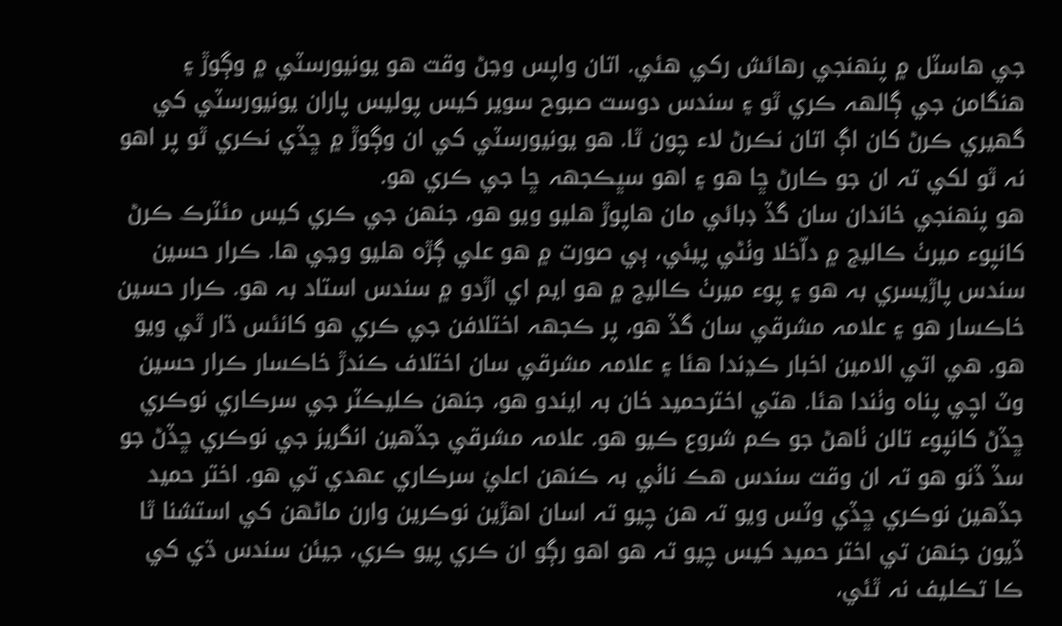جي هاسٽل ۾ پنھنجي رهائش رکي هئي. اتان واپس وڃڻ وقت هو يونيورسٽي ۾ وڳوڙ ۽ هنگامن جي ڳالھہ ڪري ٿو ۽ سندس دوست صبوح سوير کيس پوليس پاران يونيورسٽي کي گهيري ڪرڻ کان اڳ اتان نڪرڻ لاء چون ٿا. هو يونيورسٽي کي ان وڳوڙ ۾ ڇڏي نڪري ٿو پر اهو نہ ٿو لکي تہ ان جو ڪارڻ ڇا هو ۽ اهو سڀڪجهہ ڇا جي ڪري هو.
هو پنھنجي خاندان سان گڏ ڊبائي مان هاپوڙ هليو ويو هو، جنھن جي ڪري کيس مئٽرڪ ڪرڻ کانپوء ميرٺ ڪاليج ۾ داّخلا وٺڻي پيئي، ٻي صورت ۾ هو علي ڳڙه هليو وڃي ها. ڪرار حسين سندس پاڙيسري بہ هو ۽ پوء ميرٺ ڪاليج ۾ هو ايم اي اڙدو ۾ سندس استاد بہ هو. ڪرار حسين خاڪسار هو ۽ علامہ مشرقي سان گڏ هو، پر ڪجهہ اختلافن جي ڪري هو کانئس ڌار ٿي ويو هو. هي اتي الامين اخبار ڪڍندا هئا ۽ علامہ مشرقي سان اختلاف ڪندڙ خاڪسار ڪرار حسين وٽ اچي پناه وٺندا هئا. هتي اخترحميد خان بہ ايندو هو، جنھن ڪليڪٽر جي سرڪاري نوڪري ڇڏڻ کانپوء تالن ٺاهڻ جو ڪم شروع ڪيو هو. علامہ مشرقي جڏهين انگريز جي نوڪري ڇڏڻ جو سڏ ڏنو هو تہ ان وقت سندس هڪ ناٺي بہ ڪنھن اعليٰ سرڪاري عھدي تي هو. اختر حميد جڏهين نوڪري ڇڏي وٽس ويو تہ هن چيو تہ اسان اهڙين نوڪرين وارن ماڻھن کي استشنا ٿا ڏيون جنھن تي اختر حميد کيس چيو تہ هو اهو رڳو ان ڪري پيو ڪري، جيئن سندس ڌي کي ڪا تڪليف نہ ٿئي،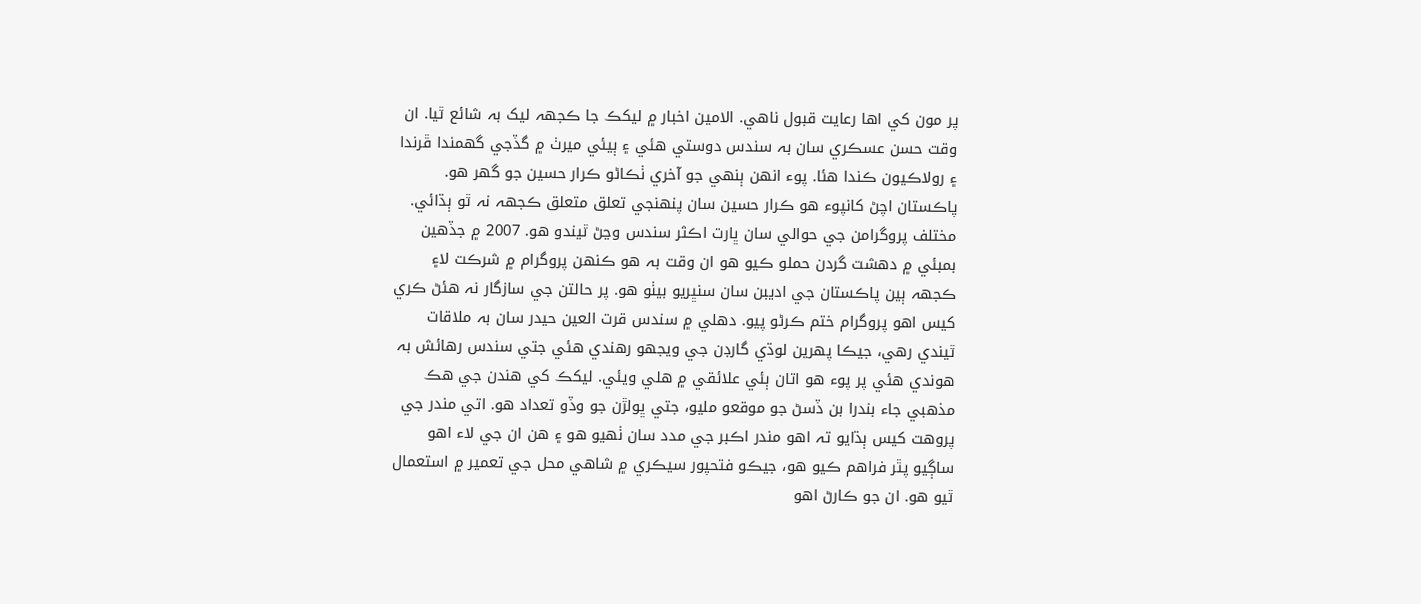پر مون کي اها رعايت قبول ناهي. الامين اخبار ۾ ليکڪ جا ڪجهہ ليک بہ شائع ٿيا. ان وقت حسن عسڪري سان بہ سندس دوستي هئي ۽ ٻيئي ميرٺ ۾ گڏجي گهمندا ڦرندا ۽ رولاڪيون ڪندا هئا. پوء انھن ٻنھي جو آخري ٺڪاڻو ڪرار حسين جو گهر هو. پاڪستان اچڻ کانپوء هو ڪرار حسين سان پنھنجي تعلق متعلق ڪجهہ نہ ٿو ٻڌائي.
مختلف پروگرامن جي حوالي سان ڀارت اڪثر سندس وڃڻ ٿيندو هو. 2007 ۾ جڏهين بمبئي ۾ دھشت گردن حملو ڪيو هو ان وقت بہ هو ڪنھن پروگرام ۾ شرڪت لا۽ ڪجهہ ٻين پاڪستان جي اديبن سان سنڀريو بيٺو هو. پر حالتن جي سازگار نہ هئڻ ڪري کيس اهو پروگرام ختم ڪرڻو پيو. دھلي ۾ سندس قرت العين حيدر سان بہ ملاقات ٿيندي رهي، جيڪا پھرين لوڌي گارڊن جي ويجهو رهندي هئي جتي سندس رهائش بہ هوندي هئي پر پوء هو اتان ٻئي علائقي ۾ هلي ويئي. ليکڪ کي هندن جي هڪ مذهبي جاء بندرا بن ڏسڻ جو موقعو مليو، جتي ڀولڙن جو وڏو تعداد هو. اتي مندر جي پروهت کيس ٻڌايو تہ اهو مندر اڪبر جي مدد سان ٺھيو هو ۽ هن ان جي لاء اهو ساڳيو پٿر فراهم ڪيو هو، جيڪو فتحپور سيڪري ۾ شاهي محل جي تعمير ۾ استعمال ٿيو هو. ان جو ڪارڻ اهو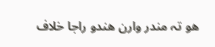هو تہ مندر وارن هندو راجا خلاف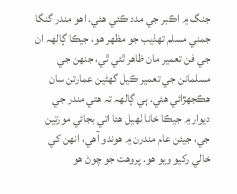جنگ ۾ اڪبر جي مدد ڪئي هئي. اهو مندر گنگا جمني مسلم تھذيب جو مظھر هو، جيڪا ڳالھہ ان جي فن تعمير مان ظاهر ٿئي ٿي، جنھن جي مسلمانن جي تعمير ڪيل گهڻين عمارتن سان هڪجھڙائي هئي. ٻي ڳالھہ تہ هتي مندر جي ديوار ۾ جيڪا خانا ٺھيل هئا اتي بجائي مورتين جي، جيئن عام مندرن ۾ هوندو آهي، انھن کي خالي رکيو ويو هو. پروهت جو چوڻ هو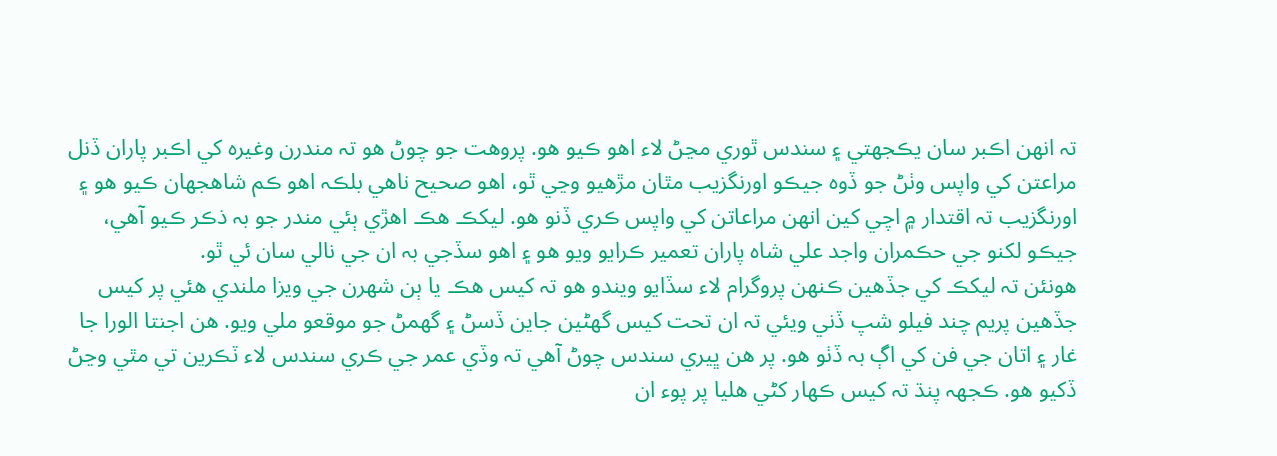تہ انھن اڪبر سان يڪجھتي ۽ سندس ٿوري مڃڻ لاء اهو ڪيو هو. پروهت جو چوڻ هو تہ مندرن وغيرہ کي اڪبر پاران ڏنل مراعتن کي واپس وٺڻ جو ڏوه جيڪو اورنگزيب مٿان مڙهيو وڃي ٿو، اهو صحيح ناهي بلڪہ اهو ڪم شاهجهان ڪيو هو ۽ اورنگزيب تہ اقتدار ۾ اچي کين انھن مراعاتن کي واپس ڪري ڏنو هو. ليکڪ هڪ اهڙي ٻئي مندر جو بہ ذڪر ڪيو آهي، جيڪو لکنو جي حڪمران واجد علي شاه پاران تعمير ڪرايو ويو هو ۽ اهو سڏجي بہ ان جي نالي سان ئي ٿو.
هونئن تہ ليکڪ کي جڏهين ڪنھن پروگرام لاء سڏايو ويندو هو تہ کيس هڪ يا ٻن شھرن جي ويزا ملندي هئي پر کيس جڏهين پريم چند فيلو شپ ڏني ويئي تہ ان تحت کيس گهڻين جاين ڏسڻ ۽ گهمڻ جو موقعو ملي ويو. هن اجنتا الورا جا غار ۽ اتان جي فن کي اڳ بہ ڏٺو هو. پر هن ڀيري سندس چوڻ آهي تہ وڏي عمر جي ڪري سندس لاء ٽڪرين تي مٿي وڃڻ ڏکيو هو. ڪجهہ پنڌ تہ کيس ڪھار کڻي هليا پر پوء ان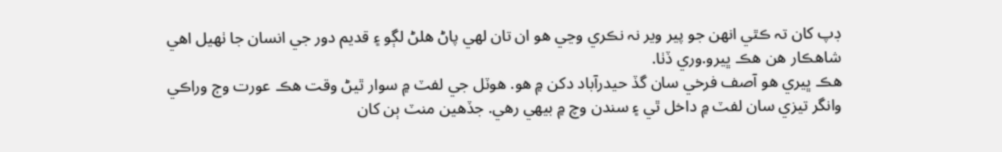ڊپ کان تہ ڪٿي انھن جو پير وير نہ نڪري وڃي هو ان تان لھي پاڻ هلڻ لڳو ۽ قديم دور جي انسان جا ٺھيل اهي شاهڪار هن هڪ ڀيرو.وري ڏٺا.
هڪ ڀيري هو آصف فرخي سان گڏ حيدرآباد دکن ۾ هو. هوٽل جي لفٽ ۾ سوار ٿيڻ وقت هڪ عورت وڄ وراڪي وانگر تيزي سان لفٽ ۾ داخل ٿي ۽ سندن وچ ۾ بيھي رهي. جڏهين منٽ ٻن کان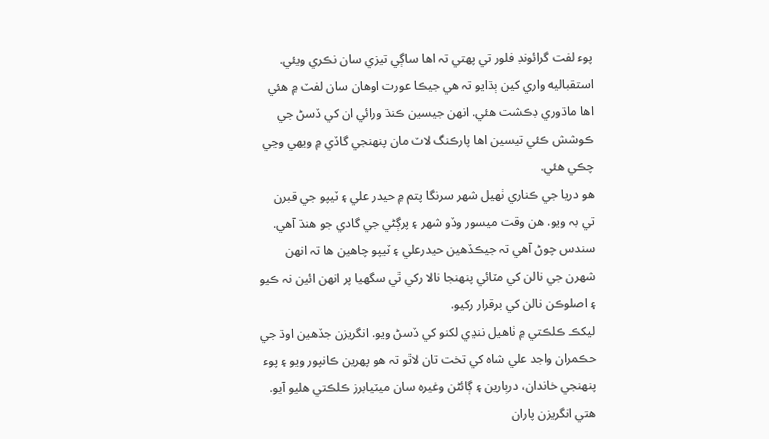پوء لفت گرائونڊ فلور تي پھتي تہ اها ساڳي تيزي سان نڪري ويئي. استقباليه واري کين ٻڌايو تہ هي جيڪا عورت اوهان سان لفٽ ۾ هئي اها ماڌوري ڊڪشت هئي. انھن جيسين ڪنڌ ورائي ان کي ڏسڻ جي ڪوشش ڪئي تيسين اها پارڪنگ لاٽ مان پنھنجي گاڏي ۾ ويھي وڃي چڪي هئي.
هو دريا جي ڪناري ٺھيل شھر سرنگا پتم ۾ حيدر علي ۽ ٽيپو جي قبرن تي بہ ويو. هن وقت ميسور وڏو شھر ۽ پرڳڻي جي گادي جو هنڌ آهي. سندس چوڻ آهي تہ جيڪڏهين حيدرعلي ۽ ٽيپو چاهين ها تہ انھن شھرن جي نالن کي مٽائي پنھنجا نالا رکي ٿي سگهيا پر انھن ائين نہ ڪيو ۽ اصلوڪن نالن کي برقرار رکيو.
ليکڪ ڪلڪتي ۾ ٺاهيل ننڍي لکنو کي ڏسڻ ويو. انگريزن جڏهين اوڌ جي حڪمران واجد علي شاه کي تخت تان لاٿو تہ هو پھرين ڪانپور ويو ۽ پوء پنھنجي خاندان، درٻارين ۽ ڳائڻن وغيرہ سان ميٽيابرز ڪلڪتي هليو آيو. هتي انگريزن پاران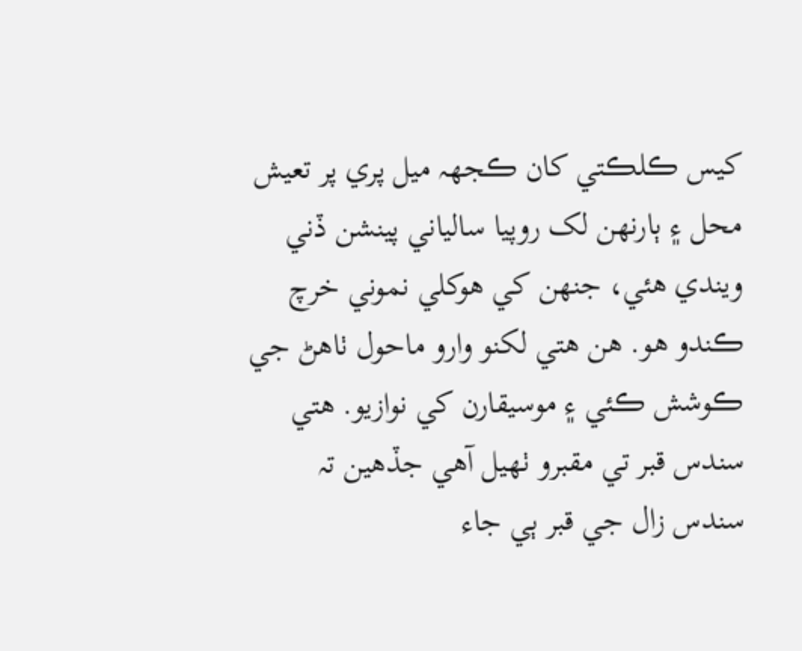کيس ڪلڪتي کان ڪجهہ ميل پري پر تعيش محل ۽ ٻارنھن لک روپيا سالياني پينشن ڏني ويندي هئي، جنھن کي هوکلي نموني خرچ ڪندو هو. هن هتي لکنو وارو ماحول ٺاهڻ جي ڪوشش ڪئي ۽ موسيقارن کي نوازيو. هتي سندس قبر تي مقبرو ٺھيل آهي جڏهين تہ سندس زال جي قبر ٻي جاء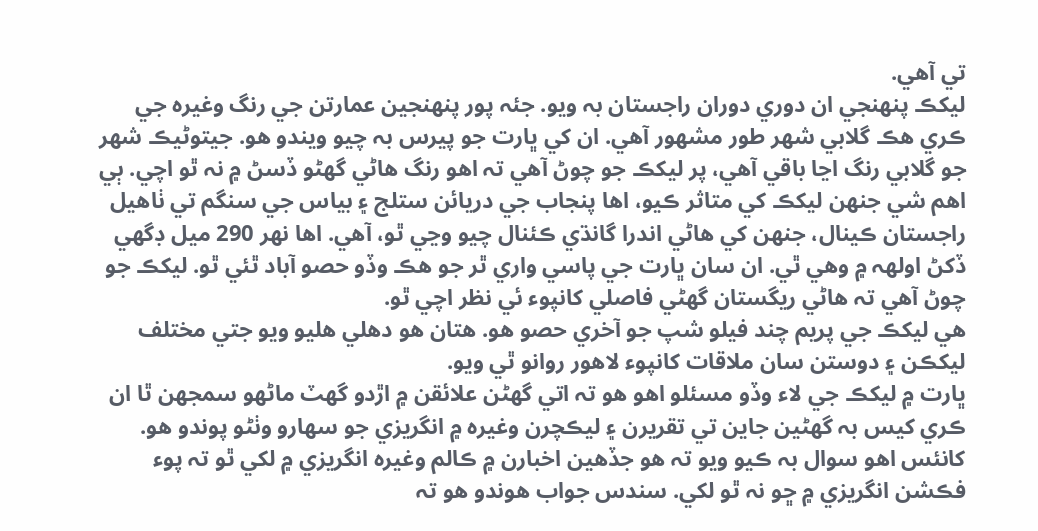تي آهي.
ليکڪ پنھنجي ان دوري دوران راجستان بہ ويو. جئہ پور پنھنجين عمارتن جي رنگ وغيرہ جي ڪري هڪ گلابي شھر طور مشھور آهي. ان کي ڀارت جو پيرس بہ چيو ويندو هو. جيتوڻيڪ شھر جو گلابي رنگ اڃا باقي آهي، پر ليکڪ جو چوڻ آهي تہ اهو رنگ هاڻي گهڻو ڏسڻ ۾ نہ ٿو اچي. ٻي اهم شي جنھن ليکڪ کي متاثر ڪيو، اها پنجاب جي دريائن ستلج ۽ بياس جي سنگم تي ٺاهيل راجستان ڪينال، جنھن کي هاڻي اندرا گانڌي ڪئنال چيو وڃي ٿو، آهي. اها نھر 290 ميل ڊگهي ڏکڻ اولھہ ۾ وهي ٿي. ان سان ڀارت جي پاسي واري ٿر جو هڪ وڏو حصو آباد ٿئي ٿو. ليکڪ جو چوڻ آهي تہ هاڻي ريگستان گهڻي فاصلي کانپوء ئي نظر اچي ٿو.
هي ليکڪ جي پريم چند فيلو شپ جو آخري حصو هو. هتان هو دھلي هليو ويو جتي مختلف ليکڪن ۽ دوستن سان ملاقات کانپوء لاهور روانو ٿي ويو.
ڀارت ۾ ليکڪ جي لاء وڏو مسئلو اهو هو تہ اتي گهڻن علائقن ۾ اڙدو گهٽ ماڻھو سمجهن ٿا ان ڪري کيس بہ گهڻين جاين تي تقريرن ۽ ليڪچرن وغيرہ ۾ انگريزي جو سھارو وٺڻو پوندو هو. کانئس اهو سوال بہ ڪيو ويو تہ هو جڏهين اخبارن ۾ ڪالم وغيرہ انگريزي ۾ لکي ٿو تہ پوء فڪشن انگريزي ۾ ڇو نہ ٿو لکي. سندس جواب هوندو هو تہ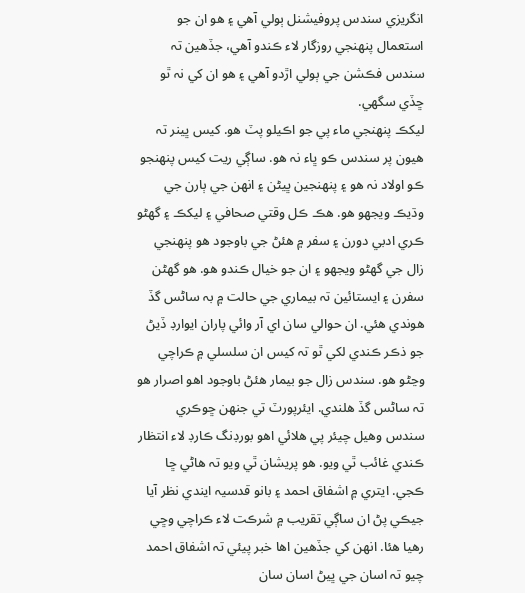انگريزي سندس پروفيشنل ٻولي آهي ۽ هو ان جو استعمال پنھنجي روزگار لاء ڪندو آهي، جڏهين تہ سندس فڪشن جي ٻولي اڙدو آهي ۽ هو ان کي نہ ٿو ڇڏي سگهي.
ليکڪ پنھنجي ماء پي جو اڪيلو پٽ هو. کيس ڀينر تہ هيون پر سندس ڪو ڀاء نہ هو. ساڳي ريت کيس پنھنجو ڪو اولاد نہ هو ۽ پنھنجين ڀيڻن ۽ انھن جي ٻارن جي وڌيڪ ويجهو هو. هڪ ڪل وقتي صحافي ۽ ليکڪ ۽ گهڻو ڪري ادبي دورن ۽ سفر ۾ هئڻ جي باوجود هو پنھنجي زال جي گهڻو ويجهو ۽ ان جو خيال ڪندو هو. هو گهڻن سفرن ۽ ايستائين تہ بيماري جي حالت ۾ بہ ساڻس گڏ هوندي هئي. ان حوالي سان اي آر وائي پاران ايوارڊ ڏيڻ جو ذڪر ڪندي لکي ٿو تہ کيس ان سلسلي ۾ ڪراچي وڃڻو هو. سندس زال جو بيمار هئڻ باوجود اهو اصرار هو تہ ساڻس گڏ هلندي. ايئرپورٽ تي جنھن ڇوڪري سندس وهيل چيئر پي هلائي اهو بورڊنگ ڪارڊ لاء انتظار ڪندي غائب ٿي ويو. هو پريشان ٿي ويو تہ هاڻي ڇا ڪجي. ايتري ۾ اشفاق احمد ۽ بانو قدسيہ ايندي نظر آيا جيڪي پڻ ان ساڳي تقريب ۾ شرڪت لاء ڪراچي وڇي رهيا هئا. انھن کي جڏهين اها خبر پيئي تہ اشفاق احمد چيو تہ اسان جي ڀيڻ اسان سان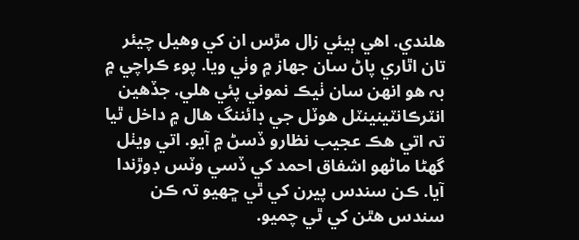هلندي. اهي ٻيئي زال مڙس ان کي وهيل چيئر تان اٿاري پاڻ سان جھاز ۾ وٺي ويا. پوء ڪراچي ۾ بہ هو انھن سان ٺيڪ نموني پئي هلي. جڏهين انٽرڪانٽينينٽل هوٽل جي ڊائننگ هال ۾ داخل ٿيا تہ اتي هڪ عجيب نظارو ڏسڻ ۾ آيو. اتي ويٺل گهڻا ماڻھو اشفاق احمد کي ڏسي وٽس ڊوڙندا آيا. ڪن سندس پيرن کي ٿي ڇھيو تہ ڪن سندس هٿن کي ٿي چميو.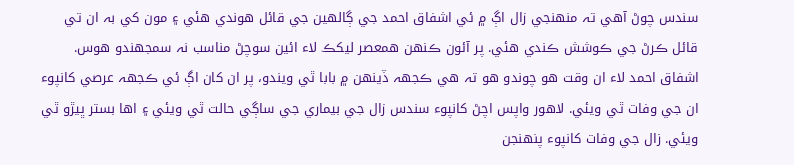سندس چوڻ آهي تہ منھنجي زال اڳ ۾ ئي اشفاق احمد جي ڳالھين جي قائل هوندي هئي ۽ مون کي بہ ان تي قائل ڪرڻ جي ڪوشش ڪندي هئي. پر آئون ڪنھن همعصر ليکڪ لاء ائين سوچڻ مناسب نہ سمجهندو هوس. اشفاق احمد لاء ان وقت هو چوندو هو تہ هي ڪجهہ ڏينھن ۾ بابا ٿي ويندو، پر ان کان اڳ ئي ڪجهہ عرصي کانپوء ان جي وفات ٿي ويئي. لاهور واپس اچڻ کانپوء سندس زال جي بيماري جي ساڳي حالت ٿي ويئي ۽ اها بستر ڀيڙو ٿي ويئي. زال جي وفات کانپوء پنھنجن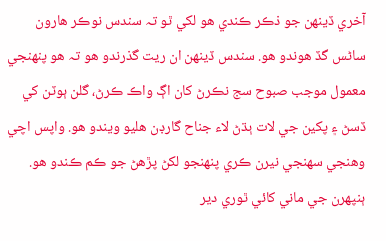آخري ڏينھن جو ذڪر ڪندي هو لکي ٿو تہ سندس نوڪر هارون ساڻس گڏ هوندو هو. سندس ڏينھن ان ريت گذرندو هو تہ هو پنھنجي معمول موجب صبوح سج نڪرڻ کان اڳ واڪ ڪرڻ، گلن ٻوٽن کي ڏسڻ ۽ پکين جي لات ٻڌڻ لاء جناح گارڊن هليو ويندو هو. واپس اچي وهنجي سھنجي نيرن ڪري پنھنجو لکڻ پڙهڻ جو ڪم ڪندو هو. ٻنپھرن جي ماني کائي ٿوري دير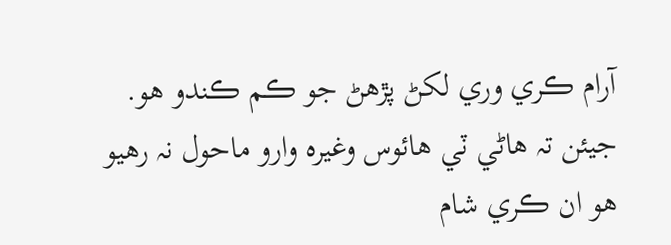آرام ڪري وري لکڻ پڙهڻ جو ڪم ڪندو هو. جيئن تہ هاڻي ٽي هائوس وغيرہ وارو ماحول نہ رهيو هو ان ڪري شام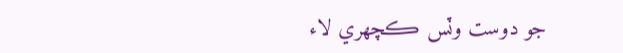جو دوست وٽس ڪچھري لاء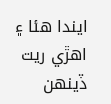ايندا هئا ۽ اهڙي ريت ڏينھن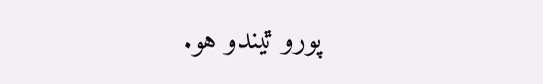پورو ٿيندو هو.